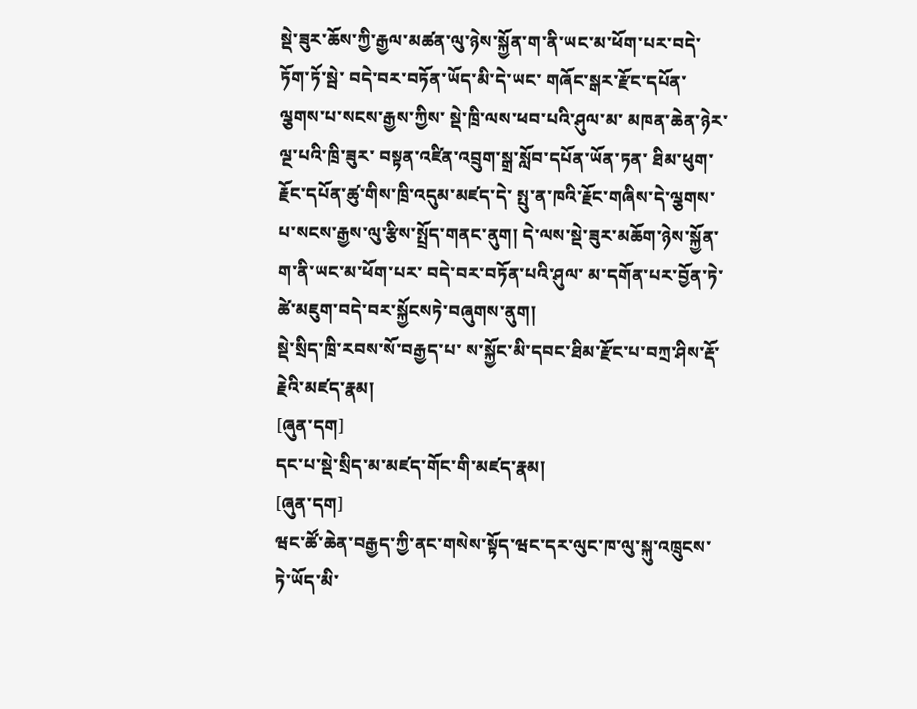སྡེ་ཟུར་ཆོས་ཀྱི་རྒྱལ་མཚན་ལུ་ཉེས་སྐྱོན་ག་ནི་ཡང་མ་ཕོག་པར་བདེ་ཏོག་ཏོ་སྦེ་ བདེ་བར་བཏོན་ཡོད་མི་དེ་ཡང་ གཞོང་སྒར་རྫོང་དཔོན་ལྕགས་པ་སངས་རྒྱས་ཀྱིས་ སྡེ་ཁྲི་ལས་ཕབ་པའི་ཤུལ་མ་ མཁན་ཆེན་ཉེར་ལྔ་པའི་ཁྲི་ཟུར་ བསྟན་འཛིན་འབྲུག་སྒྲ་སློབ་དཔོན་ཡོན་ཏན་ ཐིམ་ཕུག་རྗོང་དཔོན་ཚུ་གིས་ཁྲི་འདུམ་མཛད་དེ་ སྤུ་ན་ཁའི་རྗོང་གཞིས་དེ་ལྕགས་པ་སངས་རྒྱས་ལུ་རྩིས་སྤྲོད་གནང་ནུག། དེ་ལས་སྡེ་ཟུར་མཆོག་ཉེས་སྐྱོན་ག་ནི་ཡང་མ་ཕོག་པར་ བདེ་བར་བཏོན་པའི་ཤུལ་ མ་དགོན་པར་བྱོན་ཏེ་ ཚེ་མཇུག་བདེ་བར་སྐྱོངསཏེ་བཞུགས་ནུག།
སྡེ་སྲིད་ཁྲི་རབས་སོ་བརྒྱད་པ་ ས་སྐྱོང་མི་དབང་ཐིམ་རྫོང་པ་བཀྲ་ཤིས་རྡོ་རྗེའི་མཛད་རྣམ།
[ཞུན་དག]
དང་པ་སྡེ་སྲིད་མ་མཛད་གོང་གི་མཛད་རྣམ།
[ཞུན་དག]
ཝང་ཚོ་ཆེན་བརྒྱད་ཀྱི་ནང་གསེས་སྟོད་ཝང་དར་ལུང་ཁ་ལུ་སྐུ་འཁྲུངས་ཏེ་ཡོད་མི་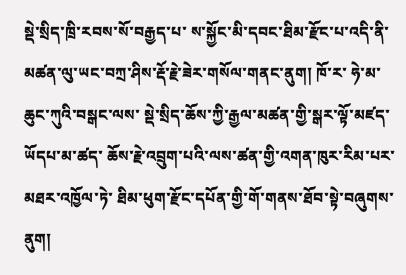སྡེ་སྲིད་ཁྲི་རབས་སོ་བརྒྱད་པ་ ས་སྐྱོང་མི་དབང་ཐིམ་རྫོང་པ་འདི་ནི་ མཚན་ལུ་ཡང་བཀྲ་ཤིས་རྡོ་རྗེ་ཟེར་གསོལ་གནང་ནུག། ཁོ་ར་ ཧེ་མ་ཆུང་ཀུའི་བསྒང་ལས་ སྡེ་སྲིད་ཆོས་ཀྱི་རྒྱལ་མཚན་གྱི་སྒར་ལྟོ་མཛད་ཡོདཔ་མ་ཚད་ ཆོས་རྗེ་འབྲུག་པའི་ལས་ཚན་གྱི་འགན་ཁུར་རིམ་པར་མཐར་འཁྱོལ་ཏེ་ ཐིམ་ཕུག་རྫོང་དཔོན་གྱི་གོ་གནས་ཐོབ་སྟེ་བཞུགས་ནུག།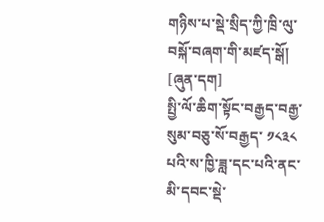གཉིས་པ་སྡེ་སྲིད་ཀྱི་ཁྲི་ལུ་བསྐོ་བཞག་གི་མཛད་སྒོ།
[ཞུན་དག]
སྤྱི་ལོ་ཆིག་སྟོང་བརྒྱད་བརྒྱ་སུམ་བཅུ་སོ་བརྒྱད་ ༡༨༣༨ པའི་ས་ཁྱི་ཟླ་དང་པའི་ནང་ མི་དབང་སྡེ་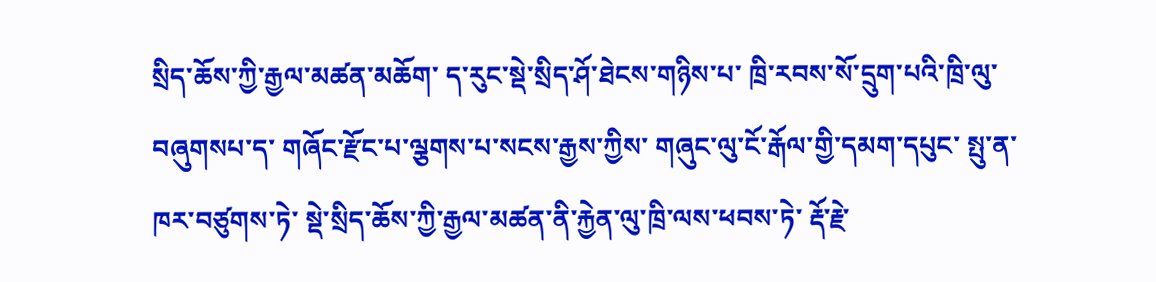སྲིད་ཆོས་ཀྱི་རྒྱལ་མཚན་མཆོག་ ད་རུང་སྡེ་སྲིད་ཤོ་ཐེངས་གཉིས་པ་ ཁྲི་རབས་སོ་དྲུག་པའི་ཁྲི་ལུ་བཞུགསཔ་ད་ གཞོང་རྫོང་པ་ལྕགས་པ་སངས་རྒྱས་ཀྱིས་ གཞུང་ལུ་ངོ་རྒོལ་གྱི་དམག་དཔུང་ སྤུ་ན་ཁར་བཙུགས་ཏེ་ སྡེ་སྲིད་ཆོས་ཀྱི་རྒྱལ་མཚན་ནི་རྐྱེན་ལུ་ཁྲི་ལས་ཕབས་ཏེ་ རྡོ་རྗེ་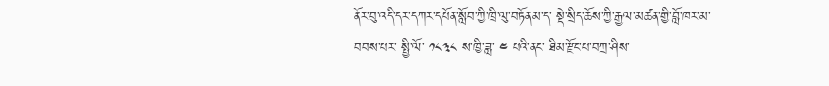ནོར་བུ་འདི་དར་དཀར་དཔོན་སློབ་ཀྱི་ཁྲི་ལུ་བཏོནམ་ད་ སྡེ་སྲིད་ཆོས་ཀྱི་རྒྱལ་མཚན་གྱི་བློ་ཁར་མ་བབས་པར་ སྤྱི་ལོ་ ༡༨༣༨ ས་ཁྱི་ཟླ་ ༤ པའི་ནང་ ཐིམ་རྫོང་པ་བཀྲ་ཤིས་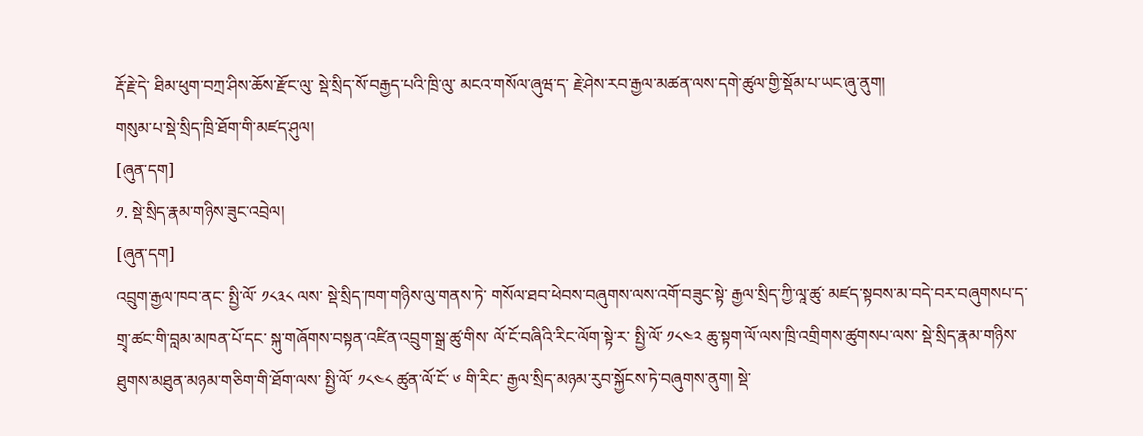རྡོ་རྗེ་དེ་ ཐིམ་ཕུག་བཀྲ་ཤིས་ཆོས་རྫོང་ལུ་ སྡེ་སྲིད་སོ་བརྒྱད་པའི་ཁྲི་ལུ་ མངའ་གསོལ་ཞུཝ་ད་ རྗེ་ཤེས་རབ་རྒྱལ་མཚན་ལས་དགེ་ཚུལ་གྱི་སྡོམ་པ་ཡང་ཞུ་ནུག།
གསུམ་པ་སྡེ་སྲིད་ཁྲི་ཐོག་གི་མཛད་ཤུལ།
[ཞུན་དག]
༡. སྡེ་སྲིད་རྣམ་གཉིས་ཟུང་འབྲེལ།
[ཞུན་དག]
འབྲུག་རྒྱལ་ཁབ་ནང་ སྤྱི་ལོ་ ༡༨༣༨ ལས་ སྡེ་སྲིད་ཁག་གཉིས་ལུ་གནས་ཏེ་ གསོལ་ཐབ་ཕེབས་བཞུགས་ལས་འགོ་བཟུང་སྟེ་ རྒྱལ་སྲིད་ཀྱི་ལཱ་ཚུ་ མཛད་སྟབས་མ་བདེ་བར་བཞུགསཔ་ད་ གྲྭ་ཚང་གི་བླམ་མཁན་པོ་དང་ སྐུ་གཞོགས་བསྟན་འཛིན་འབྲུག་སྒྲ་ཚུ་གིས་ ལོ་ངོ་བཞིའི་རིང་ལོག་སྟེ་ར་ སྤྱི་ལོ་ ༡༨༤༢ ཆུ་སྟག་ལོ་ལས་ཁྲི་འགྲིགས་ཚུགསཔ་ལས་ སྡེ་སྲིད་རྣམ་གཉིས་ ཐུགས་མཐུན་མཉམ་གཅིག་གི་ཐོག་ལས་ སྤྱི་ལོ་ ༡༨༤༨ ཚུན་ལོ་ངོ་ ༦ གི་རིང་ རྒྱལ་སྲིད་མཉམ་རུབ་སྐྱོངས་ཏེ་བཞུགས་ནུག། སྡེ་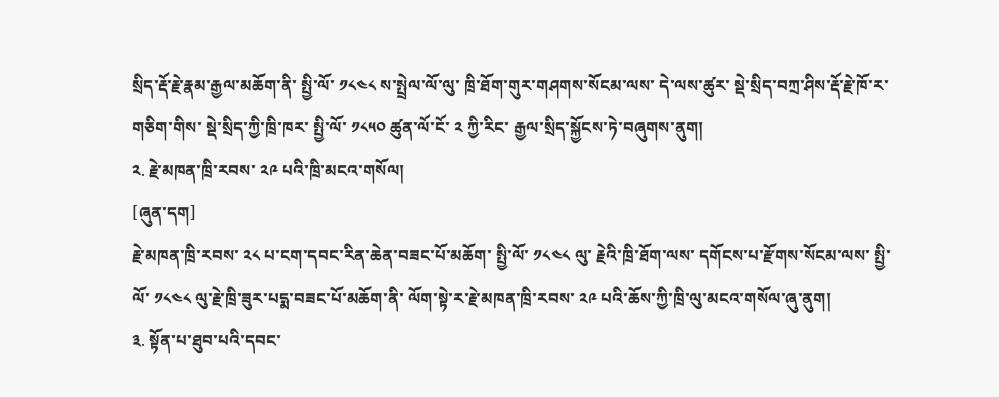སྲིད་རྡོ་རྗེ་རྣམ་རྒྱལ་མཆོག་ནི་ སྤྱི་ལོ་ ༡༨༤༨ ས་སྤྲེལ་ལོ་ལུ་ ཁྲི་ཐོག་གུར་གཤགས་སོངམ་ལས་ དེ་ལས་ཚུར་ སྡེ་སྲིད་བཀྲ་ཤིས་རྡོ་རྗེ་ཁོ་ར་གཅིག་གིས་ སྡེ་སྲིད་ཀྱི་ཁྲི་ཁར་ སྤྱི་ལོ་ ༡༨༥༠ ཚུན་ལོ་ངོ་ ༢ ཀྱི་རིང་ རྒྱལ་སྲིད་སྐྱོངས་ཏེ་བཞུགས་ནུག།
༢. རྗེ་མཁན་ཁྲི་རབས་ ༢༩ པའི་ཁྲི་མངའ་གསོལ།
[ཞུན་དག]
རྗེ་མཁན་ཁྲི་རབས་ ༢༨ པ་ངག་དབང་རིན་ཆེན་བཟང་པོ་མཆོག་ སྤྱི་ལོ་ ༡༨༤༨ ལུ་ རྗེའི་ཁྲི་ཐོག་ལས་ དགོངས་པ་རྫོགས་སོངམ་ལས་ སྤྱི་ལོ་ ༡༨༤༨ ལུ་རྗེ་ཁྲི་ཟུར་པདྨ་བཟང་པོ་མཆོག་ནི་ ལོག་སྟེ་ར་རྗེ་མཁན་ཁྲི་རབས་ ༢༩ པའི་ཆོས་ཀྱི་ཁྲི་ལུ་མངའ་གསོལ་ཞུ་ནུག།
༣. སྟོན་པ་ཐུབ་པའི་དབང་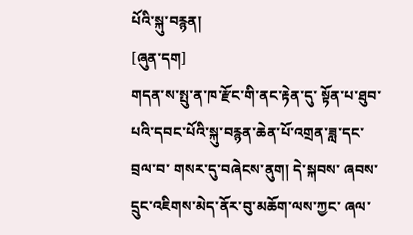པོའི་སྐུ་བརྙན།
[ཞུན་དག]
གདན་ས་སྤུ་ན་ཁ་རྫོང་གི་ནང་རྟེན་དུ་ སྟོན་པ་ཐུབ་པའི་དབང་པོའི་སྐུ་བརྙན་ཆེན་པོ་འགྲན་ཟླ་དང་བྲལ་བ་ གསར་དུ་བཞེངས་ནུག། དེ་སྐབས་ ཞབས་དྲུང་འཇིགས་མེད་ནོར་བུ་མཆོག་ལས་ཀྱང་ ཞལ་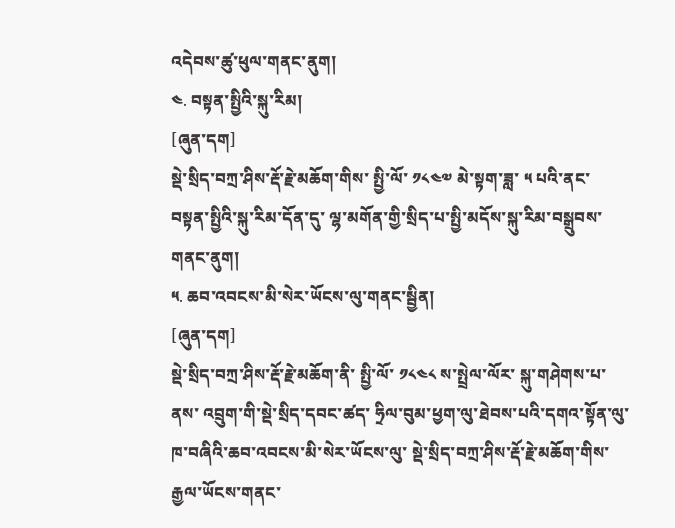འདེབས་ཚུ་ཕུལ་གནང་ནུག།
༤. བསྟན་སྤྱིའི་སྐུ་རིམ།
[ཞུན་དག]
སྡེ་སྲིད་བཀྲ་ཤིས་རྡོ་རྗེ་མཆོག་གིས་ སྤྱི་ལོ་ ༡༨༤༧ མེ་སྟག་ཟླ་ ༥ པའི་ནང་ བསྟན་སྤྱིའི་སྐུ་རིམ་དོན་དུ་ ལྷ་མགོན་གྱི་སྲིད་པ་སྤྱི་མདོས་སྐུ་རིམ་བསྒྲུབས་གནང་ནུག།
༥. ཆབ་འབངས་མི་སེར་ཡོངས་ལུ་གནང་སྦྱིན།
[ཞུན་དག]
སྡེ་སྲིད་བཀྲ་ཤིས་རྡོ་རྗེ་མཆོག་ནི་ སྤྱི་ལོ་ ༡༨༤༨ ས་སྤྲེལ་ལོར་ སྐུ་གཤེགས་པ་ནས་ འབྲུག་གི་སྡེ་སྲིད་དབང་ཚད་ ཧྲིལ་བུམ་ཕྱག་ལུ་ཐེབས་པའི་དགའ་སྟོན་ལུ་ ཁ་བཞིའི་ཆབ་འབངས་མི་སེར་ཡོངས་ལུ་ སྡེ་སྲིད་བཀྲ་ཤིས་རྡོ་རྗེ་མཆོག་གིས་ རྒྱལ་ཡོངས་གནང་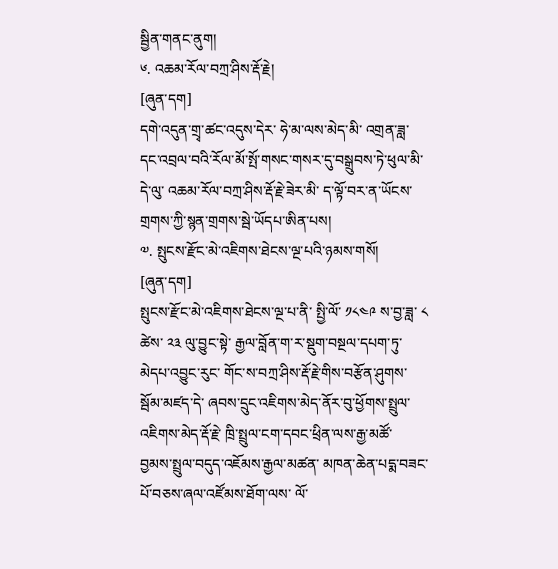སྦྱིན་གནང་ནུག།
༦. འཆམ་རོལ་བཀྲ་ཤིས་རྡོ་རྗེ།
[ཞུན་དག]
དགེ་འདུན་གྲྭ་ཚང་འདུས་དེར་ ཧེ་མ་ལས་མེད་མི་ འགྲན་ཟླ་དང་འབྲལ་བའི་རོལ་མོ་སྤོ་གསང་གསར་དུ་བསྒྲུབས་ཏེ་ཕུལ་མི་ དེ་ལུ་ འཆམ་རོལ་བཀྲ་ཤིས་རྡོ་རྗེ་ཟེར་མི་ ད་ལྟོ་བར་ན་ཡོངས་གྲགས་ཀྱི་སྙན་གྲགས་སྦེ་ཡོདཔ་ཨིན་པས།
༧. སྤུངས་རྫོང་མེ་འཇིགས་ཐེངས་ལྔ་པའི་ཉམས་གསོ།
[ཞུན་དག]
སྤུངས་རྫོང་མེ་འཇིགས་ཐེངས་ལྔ་པ་ནི་ སྤྱི་ལོ་ ༡༨༤༩ ས་བྱ་ཟླ་ ༨ ཚེས་ ༢༣ ལུ་བྱུང་སྟེ་ རྒྱལ་བློན་ག་ར་སྡུག་བསྔལ་དཔག་ཏུ་མེདཔ་འབྱུང་རུང་ གོང་ས་བཀྲ་ཤིས་རྡོ་རྗེ་གིས་བརྩོན་ཤུགས་སྦོམ་མཛད་དེ་ ཞབས་དྲུང་འཇིགས་མེད་ནོར་བུ་ཕྱོགས་སྤྲུལ་འཇིགས་མེད་རྡོ་རྗེ་ ཁྲི་སྤྲུལ་ངག་དབང་ཕྲིན་ལས་རྒྱ་མཚོ་ བྱམས་སྤྲུལ་བདུད་འཇོམས་རྒྱལ་མཚན་ མཁན་ཆེན་པདྨ་བཟང་པོ་བཅས་ཞལ་འཛོམས་ཐོག་ལས་ ལོ་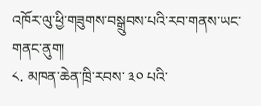འཁོར་ལུ་ཕྱི་གཟུགས་བསྒྲུབས་པའི་རབ་གནས་ཡང་གནང་ནུག།
༨. མཁན་ཆེན་ཁྲི་རབས་ ༣༠ པའི་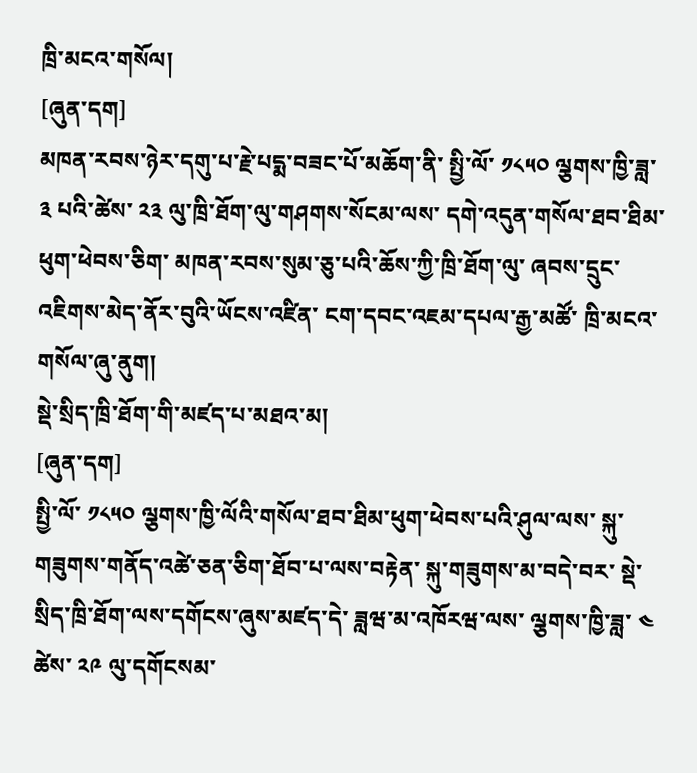ཁྲི་མངའ་གསོལ།
[ཞུན་དག]
མཁན་རབས་ཉེར་དགུ་པ་རྗེ་པདྨ་བཟང་པོ་མཆོག་ནི་ སྤྱི་ལོ་ ༡༨༥༠ ལྕགས་ཁྱི་ཟླ་ ༣ པའི་ཚེས་ ༢༣ ལུ་ཁྲི་ཐོག་ལུ་གཤགས་སོངམ་ལས་ དགེ་འདུན་གསོལ་ཐབ་ཐིམ་ཕུག་ཕེབས་ཅིག་ མཁན་རབས་སུམ་ཅུ་པའི་ཆོས་ཀྱི་ཁྲི་ཐོག་ལུ་ ཞབས་དྲུང་འཇིགས་མེད་ནོར་བུའི་ཡོངས་འཛིན་ ངག་དབང་འཇམ་དཔལ་རྒྱ་མཚོ་ ཁྲི་མངའ་གསོལ་ཞུ་ནུག།
སྡེ་སྲིད་ཁྲི་ཐོག་གི་མཛད་པ་མཐའ་མ།
[ཞུན་དག]
སྤྱི་ལོ་ ༡༨༥༠ ལྕགས་ཁྱི་ལོའི་གསོལ་ཐབ་ཐིམ་ཕུག་ཕེབས་པའི་ཤུལ་ལས་ སྐུ་གཟུགས་གནོད་འཚེ་ཅན་ཅིག་ཐོབ་པ་ལས་བརྟེན་ སྐུ་གཟུགས་མ་བདེ་བར་ སྡེ་སྲིད་ཁྲི་ཐོག་ལས་དགོངས་ཞུས་མཛད་དེ་ ཟླཝ་མ་འཁོརཝ་ལས་ ལྕགས་ཁྱི་ཟླ་ ༤ ཚེས་ ༢༩ ལུ་དགོངསམ་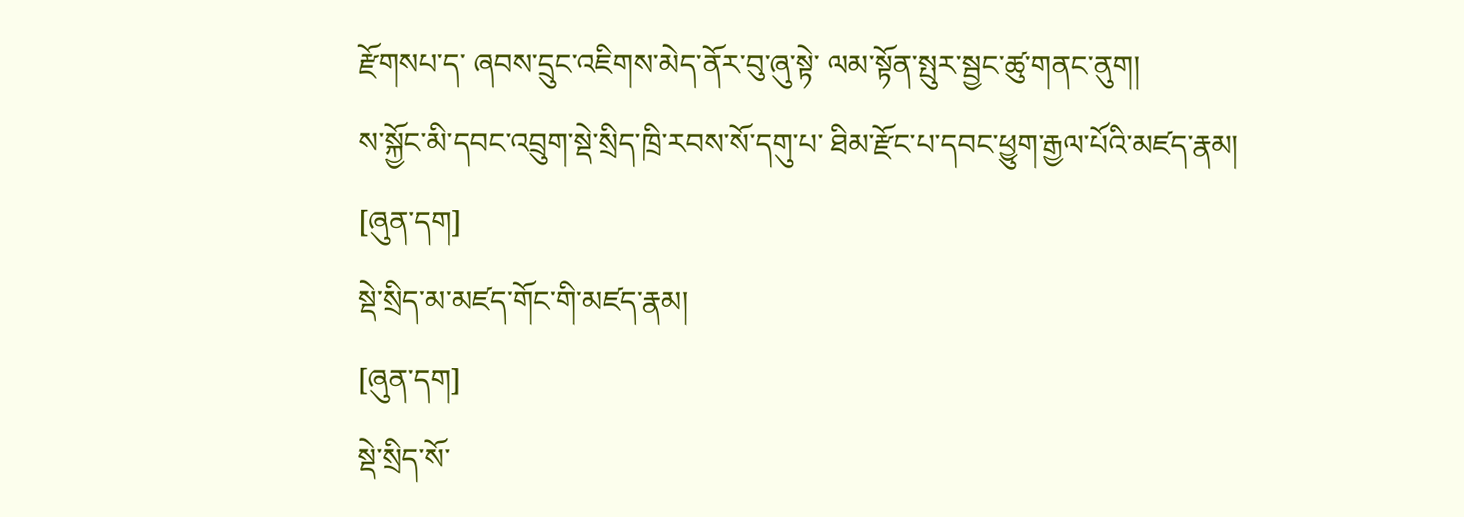རྫོགསཔ་ད་ ཞབས་དྲུང་འཇིགས་མེད་ནོར་བུ་ཞུ་སྟེ་ ལམ་སྟོན་སྤུར་སྦྱང་ཚུ་གནང་ནུག།
ས་སྐྱོང་མི་དབང་འབྲུག་སྡེ་སྲིད་ཁྲི་རབས་སོ་དགུ་པ་ ཐིམ་རྫོང་པ་དབང་ཕྱུག་རྒྱལ་པོའི་མཛད་རྣམ།
[ཞུན་དག]
སྡེ་སྲིད་མ་མཛད་གོང་གི་མཛད་རྣམ།
[ཞུན་དག]
སྡེ་སྲིད་སོ་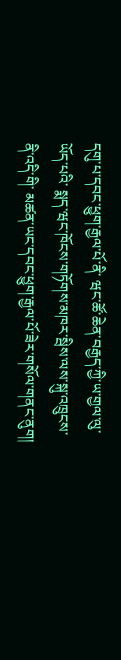དགུ་པ་དབང་ཕྱུག་རྒྱལ་པོ་ནི་ ཝང་ཚོ་ཆེན་བརྒྱད་ཀྱི་ཡ་གྱལ་ལུ་ཡོད་པའི་ སྨད་ཝང་ཁོངས་གཏོགས་མཁར་སྦིས་ལས་སྐུ་འཁྲུངས་ནི་འདི་གི་ མཚན་ཡང་དབང་ཕྱུག་རྒྱལ་པོ་ཟེར་གསོལ་གནང་ནུག།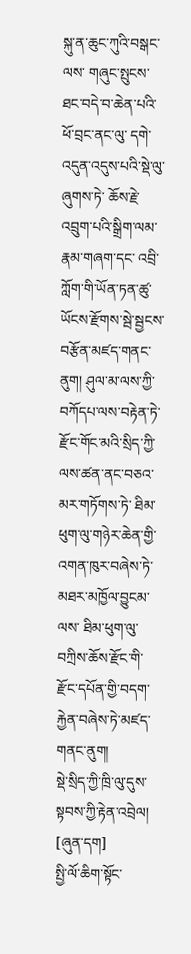སྐུ་ན་ཆུང་ཀུའི་བསྒང་ལས་ གཞུང་སྤུངས་ཐང་བདེ་བ་ཆེན་པའི་ཕོ་བྲང་ནང་ལུ་ དགེ་འདུན་འདུས་པའི་སྡེ་ལུ་ཞུགས་ཏེ་ ཆོས་རྗེ་འབྲུག་པའི་སྒྲིག་ལམ་རྣམ་གཞག་དང་ འབྲི་ཀློག་གི་ཡོན་ཏན་ཚུ་ཡོངས་རྫོགས་སྦེ་སྦྱངས་བརྩོན་མཛད་གནང་ནུག། ཤུལ་མ་ལས་ཀྱི་བཀོདཔ་ལས་བརྟེན་ཏེ་ རྫོང་གོང་མའི་སྲིད་ཀྱི་ལས་ཚན་ནང་བཅའ་མར་གཏོགས་ཏེ་ ཐིམ་ཕུག་ལུ་གཉེར་ཆེན་གྱི་འགན་ཁུར་བཞེས་ཏེ་མཐར་མཁྱོལ་བྱུངམ་ལས་ ཐིམ་ཕུག་ལུ་བཀྲིས་ཆོས་རྫོང་གི་ རྫོང་དཔོན་གྱི་བདག་རྐྱེན་བཞེས་ཏེ་མཛད་གནང་ནུག།
སྡེ་སྲིད་ཀྱི་ཁྲི་ལུ་དུས་སྟབས་ཀྱི་རྟེན་འབྲེལ།
[ཞུན་དག]
སྤྱི་ལོ་ཆིག་སྟོང་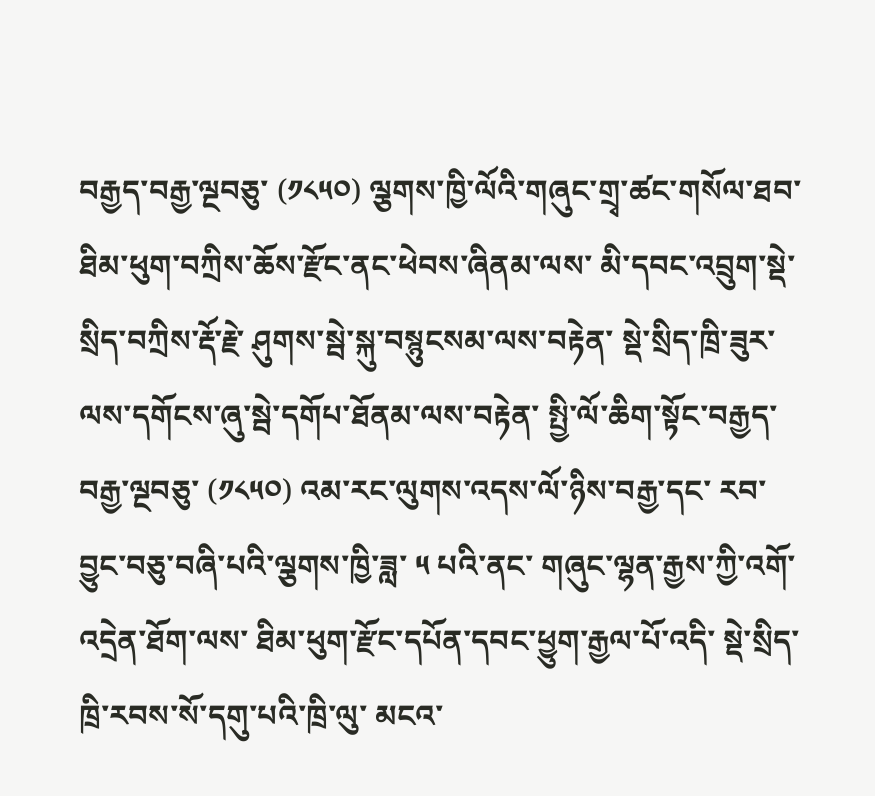བརྒྱད་བརྒྱ་ལྔབཅུ་ (༡༨༥༠) ལྕགས་ཁྱི་ལོའི་གཞུང་གྲྭ་ཚང་གསོལ་ཐབ་ཐིམ་ཕུག་བཀྲིས་ཆོས་རྫོང་ནང་ཕེབས་ཞིནམ་ལས་ མི་དབང་འབྲུག་སྡེ་སྲིད་བཀྲིས་རྡོ་རྗེ་ ཤུགས་སྦེ་སྐུ་བསྙུངསམ་ལས་བརྟེན་ སྡེ་སྲིད་ཁྲི་ཟུར་ལས་དགོངས་ཞུ་སྦེ་དགོཔ་ཐོནམ་ལས་བརྟེན་ སྤྱི་ལོ་ཆིག་སྟོང་བརྒྱད་བརྒྱ་ལྔབཅུ་ (༡༨༥༠) འམ་རང་ལུགས་འདས་ལོ་ཉིས་བརྒྱ་དང་ རབ་བྱུང་བཅུ་བཞི་པའི་ལྕགས་ཁྱི་ཟླ་ ༥ པའི་ནང་ གཞུང་ལྷན་རྒྱས་ཀྱི་འགོ་འདྲེན་ཐོག་ལས་ ཐིམ་ཕུག་རྫོང་དཔོན་དབང་ཕྱུག་རྒྱལ་པོ་འདི་ སྡེ་སྲིད་ཁྲི་རབས་སོ་དགུ་པའི་ཁྲི་ལུ་ མངའ་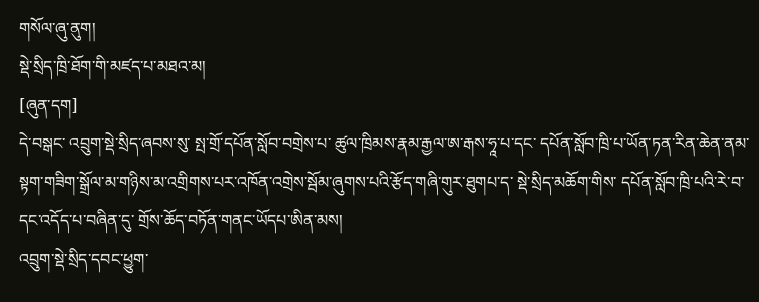གསོལ་ཞུ་ནུག།
སྡེ་སྲིད་ཁྲི་ཐོག་གི་མཛད་པ་མཐའ་མ།
[ཞུན་དག]
དེ་བསྒང་ འབྲུག་སྡེ་སྲིད་ཞབས་སུ་ སྤ་གྲོ་དཔོན་སློབ་བགྲེས་པ་ ཚུལ་ཁྲིམས་རྣམ་རྒྱལ་ཨ་རྒས་ཧཱ་པ་དང་ དཔོན་སློབ་ཁྲི་པ་ཡོན་ཏན་རིན་ཆེན་ནམ་སྟག་གཟིག་སྒྲོལ་མ་གཉིས་མ་འགྲིགས་པར་འཁོན་འགྲེས་སྦོམ་ཞུགས་པའི་རྩོད་གཞི་གུར་ཐུགཔ་ད་ སྡེ་སྲིད་མཆོག་གིས་ དཔོན་སློབ་ཁྲི་པའི་རེ་བ་དང་འདོད་པ་བཞིན་དུ་ གྲོས་ཆོད་བཏོན་གནང་ཡོདཔ་ཨིན་མས།
འབྲུག་སྡེ་སྲིད་དབང་ཕྱུག་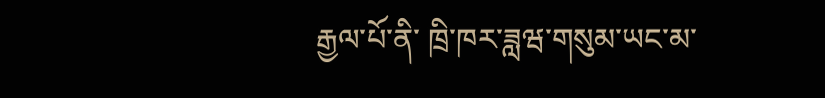རྒྱལ་པོ་ནི་ ཁྲི་ཁར་ཟླཝ་གསུམ་ཡང་མ་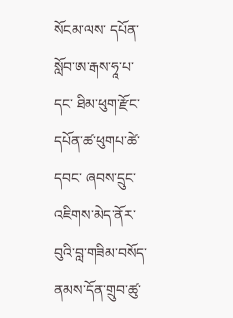སོངམ་ལས་ དཔོན་སློབ་ཨ་རྒས་ཧཱ་པ་དང་ ཐིམ་ཕུག་རྫོང་དཔོན་ཚ་ཕུགཔ་ཚེ་དབང་ ཞབས་དྲུང་འཇིགས་མེད་ནོར་བུའི་བླ་གཟིམ་བསོད་ནམས་དོན་གྲུབ་ཚུ་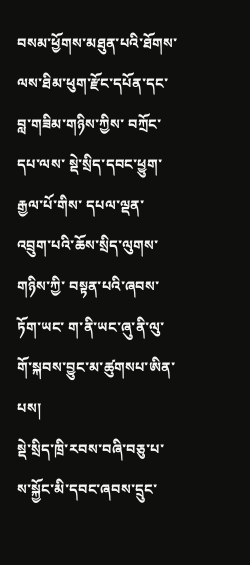བསམ་ཕྱོགས་མཐུན་པའི་ཐོགས་ལས་ཐིམ་ཕུག་རྫོང་དཔོན་དང་བླ་གཟིམ་གཉིས་ཀྱིས་ བཀྲོང་དཔ་ལས་ སྡེ་སྲིད་དབང་ཕྱུག་རྒྱལ་པོ་གིས་ དཔལ་ལྡན་འབྲུག་པའི་ཆོས་སྲིད་ལུགས་གཉིས་ཀྱི་ བསྟན་པའི་ཞབས་ཏོག་ཡང་ ག་ནི་ཡང་ཞུ་ནི་ལུ་ གོ་སྐབས་བྱུང་མ་ཚུགསཔ་ཨིན་པས།
སྡེ་སྲིད་ཁྲི་རབས་བཞི་བཅུ་པ་ས་སྐྱོང་མི་དབང་ཞབས་དྲུང་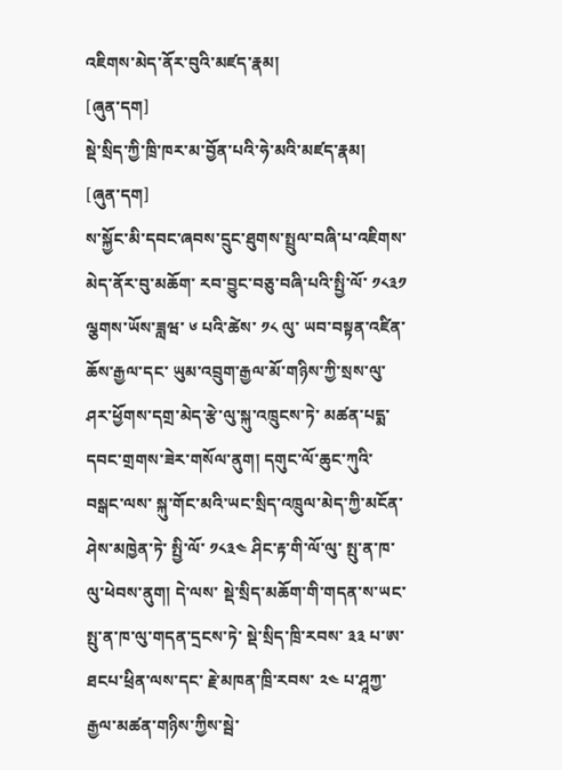འཇིགས་མེད་ནོར་བུའི་མཛད་རྣམ།
[ཞུན་དག]
སྡེ་སྲིད་ཀྱི་ཁྲི་ཁར་མ་བྱོན་པའི་ཧེ་མའི་མཛད་རྣམ།
[ཞུན་དག]
ས་སྐྱོང་མི་དབང་ཞབས་དྲུང་ཐུགས་སྤྲུལ་བཞི་པ་འཇིགས་མེད་ནོར་བུ་མཆོག་ རབ་བྱུང་བཅུ་བཞི་པའི་སྤྱི་ལོ་ ༡༨༣༡ ལྕགས་ཡོས་ཟླཝ་ ༦ པའི་ཚེས་ ༡༨ ལུ་ ཡབ་བསྟན་འཛིན་ཆོས་རྒྱལ་དང་ ཡུམ་འབྲུག་རྒྱལ་མོ་གཉིས་ཀྱི་སྲས་ལུ་ ཤར་ཕྱོགས་དགྲ་མེད་རྩེ་ལུ་སྐུ་འཁྲུངས་ཏེ་ མཚན་པདྨ་དབང་གྲགས་ཟེར་གསོལ་ནུག། དགུང་ལོ་ཆུང་ཀུའི་བསྒང་ལས་ སྐུ་གོང་མའི་ཡང་སྲིད་འཁྲུལ་མེད་ཀྱི་མངོན་ཤེས་མཁྱེན་ཏེ་ སྤྱི་ལོ་ ༡༨༣༤ ཤིང་རྟ་གི་ལོ་ལུ་ སྤུ་ན་ཁ་ལུ་ཕེབས་ནུག། དེ་ལས་ སྡེ་སྲིད་མཆོག་གི་གདན་ས་ཡང་སྤུ་ན་ཁ་ལུ་གདན་དྲངས་ཏེ་ སྡེ་སྲིད་ཁྲི་རབས་ ༣༣ པ་ཨ་ཐངཔ་ཕྲིན་ལས་དང་ རྗེ་མཁན་ཁྲི་རབས་ ༢༤ པ་ཤཱཀྱ་རྒྱལ་མཚན་གཉིས་ཀྱིས་སྦེ་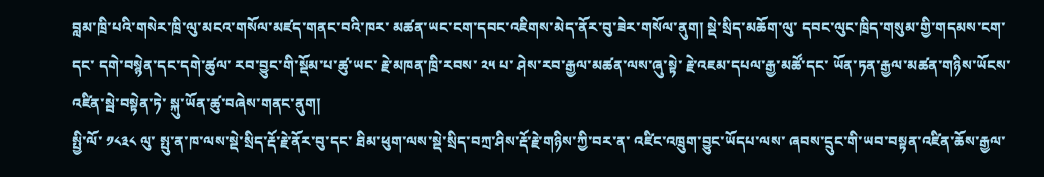བླམ་ཁྲི་པའི་གསེར་ཁྲི་ལུ་མངའ་གསོལ་མཛད་གནང་བའི་ཁར་ མཚན་ཡང་ངག་དབང་འཇིགས་མེད་ནོར་བུ་ཟེར་གསོལ་ནུག། སྡེ་སྲིད་མཆོག་ལུ་ དབང་ལུང་ཁྲིད་གསུམ་གྱི་གདམས་ངག་དང་ དགེ་བསྙེན་དང་དགེ་ཚུལ་ རབ་བྱུང་གི་སྡོམ་པ་ཚུ་ཡང་ རྗེ་མཁན་ཁྲི་རབས་ ༢༥ པ་ ཤེས་རབ་རྒྱལ་མཚན་ལས་ཞུ་སྟེ་ རྗེ་འཇམ་དཔལ་རྒྱ་མཚོ་དང་ ཡོན་ཏན་རྒྱལ་མཚན་གཉིས་ཡོངས་འཛིན་སྦེ་བསྟེན་ཏེ་ སྐུ་ཡོན་ཚུ་བཞེས་གནང་ནུག།
སྤྱི་ལོ་ ༡༨༣༨ ལུ་ སྤུ་ན་ཁ་ལས་སྡེ་སྲིད་རྡོ་རྗེ་ནོར་བུ་དང་ ཐིམ་ཕུག་ལས་སྡེ་སྲིད་བཀྲ་ཤིས་རྡོ་རྗེ་གཉིས་ཀྱི་བར་ན་ འཛིང་འཁྲུག་བྱུང་ཡོདཔ་ལས་ ཞབས་དྲུང་གི་ཡབ་བསྟན་འཛིན་ཆོས་རྒྱལ་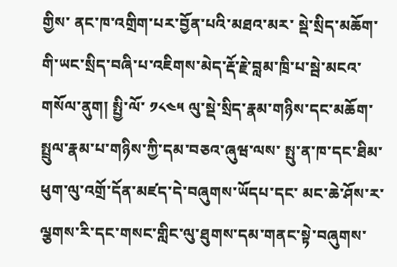གྱིས་ ནང་ཁ་འགྲིག་པར་བྱོན་པའི་མཐའ་མར་ སྡེ་སྲིད་མཆོག་གི་ཡང་སྲིད་བཞི་པ་འཇིགས་མེད་རྡོ་རྗེ་བླམ་ཁྲི་པ་སྦེ་མངའ་གསོལ་ནུག། སྤྱི་ལོ་ ༡༨༤༥ ལུ་སྡེ་སྲིད་རྣམ་གཉིས་དང་མཆོག་སྤྲུལ་རྣམ་པ་གཉིས་ཀྱི་དམ་བཅའ་ཞུཝ་ལས་ སྤུ་ན་ཁ་དང་ཐིམ་ཕུག་ལུ་འགྲོ་དོན་མཛད་དེ་བཞུགས་ཡོདཔ་དང་ མང་ཆེ་ཤོས་ར་ལྕགས་རི་དང་གསང་གླིང་ལུ་ཐུགས་དམ་གནང་སྟེ་བཞུགས་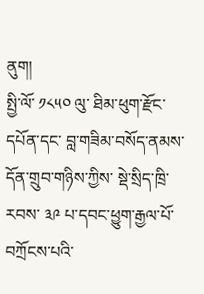ནུག།
སྤྱི་ལོ་ ༡༨༥༠ ལུ་ ཐིམ་ཕུག་རྫོང་དཔོན་དང་ བླ་གཟིམ་བསོད་ནམས་དོན་གྲུབ་གཉིས་ཀྱིས་ སྡེ་སྲིད་ཁྲི་རབས་ ༣༩ པ་དབང་ཕྱུག་རྒྱལ་པོ་བཀྲོངས་པའི་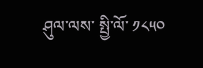ཤུལ་ལས་ སྤྱི་ལོ་ ༡༨༥༠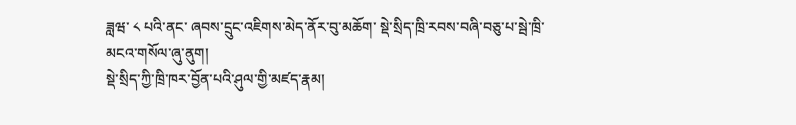ཟླཝ་ ༨ པའི་ནང་ ཞབས་དྲུང་འཇིགས་མེད་ནོར་བུ་མཆོག་ སྡེ་སྲིད་ཁྲི་རབས་བཞི་བཅུ་པ་སྦེ་ཁྲི་མངའ་གསོལ་ཞུ་ནུག།
སྡེ་སྲིད་ཀྱི་ཁྲི་ཁར་བྱོན་པའི་ཤུལ་གྱི་མཛད་རྣམ།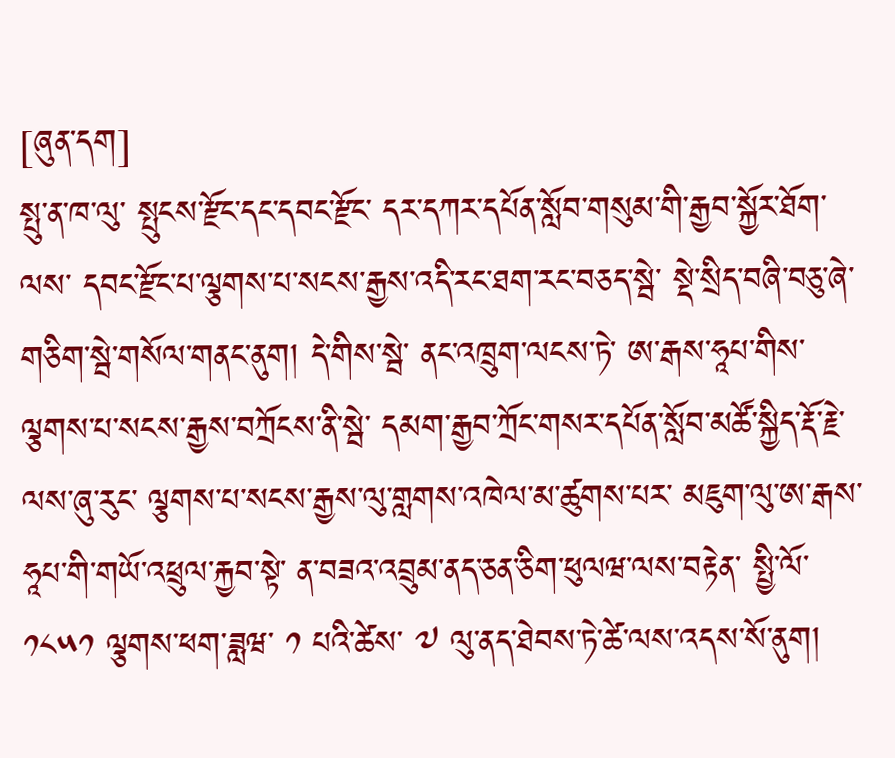[ཞུན་དག]
སྤུ་ན་ཁ་ལུ་ སྤུངས་རྫོང་དང་དབང་རྫོང་ དར་དཀར་དཔོན་སློབ་གསུམ་གི་རྒྱབ་སྐྱོར་ཐོག་ལས་ དབང་རྫོང་པ་ལྕགས་པ་སངས་རྒྱས་འདི་རང་ཐག་རང་བཅད་སྦེ་ སྡེ་སྲིད་བཞི་བཅུ་ཞེ་གཅིག་སྦེ་གསོལ་གནང་ནུག། དེ་གིས་སྦེ་ ནང་འཁྲུག་ལངས་ཏེ་ ཨ་རྒས་ཧཱཔ་གིས་ལྕགས་པ་སངས་རྒྱས་བཀྲོངས་ནི་སྦེ་ དམག་རྒྱབ་ཀྲོང་གསར་དཔོན་སློབ་མཚོ་སྐྱིད་རྡོ་རྗེ་ལས་ཞུ་རུང་ ལྕགས་པ་སངས་རྒྱས་ལུ་གླགས་འཁེལ་མ་ཚུགས་པར་ མཇུག་ལུ་ཨ་རྒས་ཧཱཔ་གི་གཡོ་འཕྲུལ་རྐྱབ་སྟེ་ ན་བཟའ་འབྲུམ་ནད་ཅན་ཅིག་ཕུལཝ་ལས་བརྟེན་ སྤྱི་ལོ་ ༡༨༥༡ ལྕགས་ཕག་ཟླཝ་ ༡ པའི་ཚེས་ ༧ ལུ་ནད་ཐེབས་ཏེ་ཚེ་ལས་འདས་སོ་ནུག།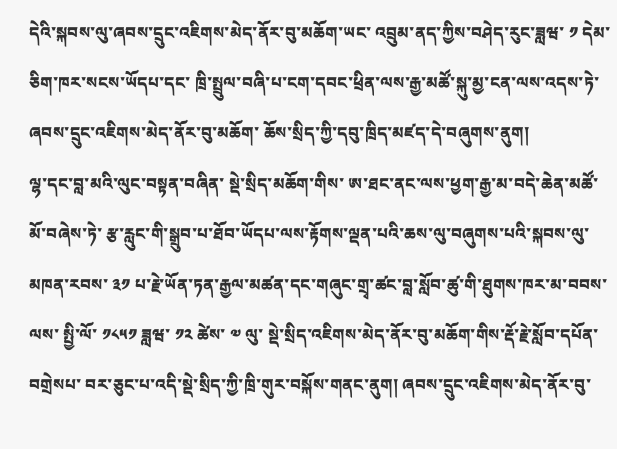དེའི་སྐབས་ལུ་ཞབས་དྲུང་འཇིགས་མེད་ནོར་བུ་མཆོག་ཡང་ འབྲུམ་ནད་ཀྱིས་བཤེད་རུང་ཟླཝ་ ༡ དེམ་ཅིག་ཁར་སངས་ཡོདཔ་དང་ ཁྲི་སྤྲུལ་བཞི་པ་ངག་དབང་ཕྲིན་ལས་རྒྱ་མཚོ་སྐུ་མྱ་ངན་ལས་འདས་ཏེ་ ཞབས་དྲུང་འཇིགས་མེད་ནོར་བུ་མཆོག་ ཆོས་སྲིད་ཀྱི་དབུ་ཁྲིད་མཛད་དེ་བཞུགས་ནུག།
ལྷ་དང་བླ་མའི་ལུང་བསྟན་བཞིན་ སྡེ་སྲིད་མཆོག་གིས་ ཨ་ཐང་ནང་ལས་ཕྱག་རྒྱ་མ་བདེ་ཆེན་མཚོ་མོ་བཞེས་ཏེ་ རྩ་རླུང་གི་སྒྲུབ་པ་ཐོབ་ཡོདཔ་ལས་རྟོགས་ལྡན་པའི་ཆས་ལུ་བཞུགས་པའི་སྐབས་ལུ་ མཁན་རབས་ ༣༡ པ་རྗེ་ཡོན་ཏན་རྒྱལ་མཚན་དང་གཞུང་གྲྭ་ཚང་བླ་སློབ་ཚུ་གི་ཐུགས་ཁར་མ་བབས་ལས་ སྤྱི་ལོ་ ༡༨༥༡ ཟླཝ་ ༡༢ ཚེས་ ༧ ལུ་ སྡེ་སྲིད་འཇིགས་མེད་ནོར་བུ་མཆོག་གིས་རྡོ་རྗེ་སློབ་དཔོན་བགྲེསཔ་ བར་ཅུང་པ་འདི་སྡེ་སྲིད་ཀྱི་ཁྲི་གུར་བསྐོས་གནང་ནུག། ཞབས་དྲུང་འཇིགས་མེད་ནོར་བུ་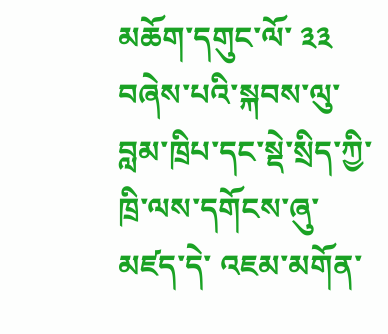མཆོག་དགུང་ལོ་ ༣༣ བཞེས་པའི་སྐབས་ལུ་ བླམ་ཁྲིཔ་དང་སྡེ་སྲིད་ཀྱི་ཁྲི་ལས་དགོངས་ཞུ་མཛད་དེ་ འཇམ་མགོན་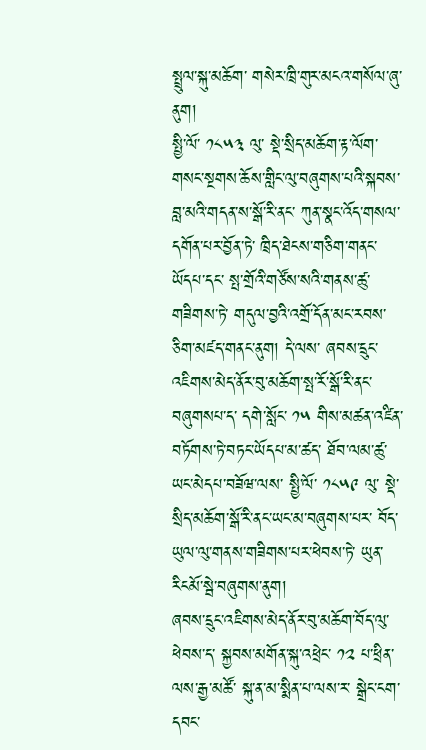སྤྲུལ་སྐུ་མཆོག་ གསེར་ཁྲི་གུར་མངའ་གསོལ་ཞུ་ནུག།
སྤྱི་ལོ་ ༡༨༥༣ ལུ་ སྡེ་སྲིད་མཆོག་རྟ་ལོག་གསང་སྔགས་ཆོས་གླིང་ལུ་བཞུགས་པའི་སྐབས་ བླ་མའི་གདན་ས་སྒོ་རི་ནང་ ཀུན་སྣང་འོད་གསལ་དགོན་པར་བྱོན་ཏེ་ ཁྲིད་ཐེངས་གཅིག་གནང་ཡོདཔ་དང་ སྤ་གྲོའི་གཙོས་སའི་གནས་ཚུ་གཟིགས་ཏེ་ གདུལ་བྱའི་འགྲོ་དོན་མང་རབས་ཅིག་མཛད་གནང་ནུག། དེ་ལས་ ཞབས་དྲུང་འཇིགས་མེད་ནོར་བུ་མཆོག་སྤ་རོ་སྒོ་རི་ནང་བཞུགསཔ་ད་ དགེ་སློང་ ༡༥ གིས་མཚན་འཛིན་བཏོགས་ཏེ་བཏང་ཡོདཔ་མ་ཚད་ ཐོབ་ལམ་ཚུ་ཡང་མེདཔ་བཟོཝ་ལས་ སྤྱི་ལོ་ ༡༨༥༩ ལུ་ སྡེ་སྲིད་མཆོག་སྒོ་རི་ནང་ཡང་མ་བཞུགས་པར་ བོད་ཡུལ་ལུ་གནས་གཟིགས་པར་ཕེབས་ཏེ་ ཡུན་རིངམོ་སྦེ་བཞུགས་ནུག།
ཞབས་དྲུང་འཇིགས་མེད་ནོར་བུ་མཆོག་བོད་ལུ་ཕེབས་ད་ སྐྱབས་མགོན་སྐུ་འཕྲེང་ ༡༢ པ་ཕྲིན་ལས་རྒྱ་མཚོ་ སྐུ་ན་མ་སྨིན་པ་ལས་ར་ སྒྲེང་ངག་དབང་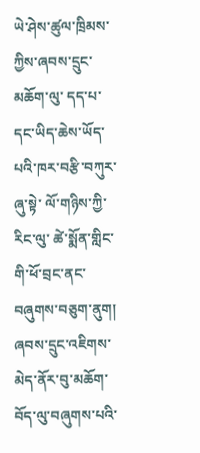ཡེ་ཤེས་ཚུལ་ཁྲིམས་ཀྱིས་ཞབས་དྲུང་མཆོག་ལུ་ དད་པ་དང་ཡིད་ཆེས་ཡོད་པའི་ཁར་བརྩི་བཀུར་ཞུ་སྟེ་ ལོ་གཉིས་ཀྱི་རིང་ལུ་ ཚེ་སྨོན་གླིང་གི་ཕོ་བྲང་ནང་བཞུགས་བཅུག་ནུག།
ཞབས་དྲུང་འཇིགས་མེད་ནོར་བུ་མཆོག་བོད་ལུ་བཞུགས་པའི་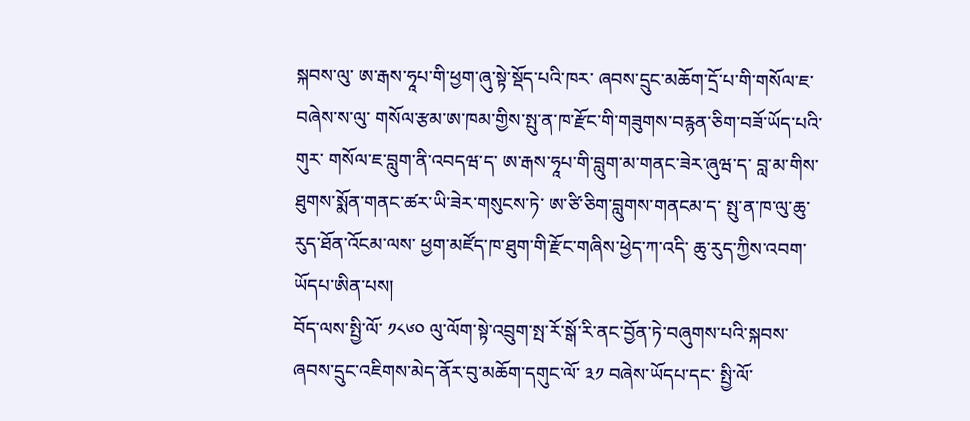སྐབས་ལུ་ ཨ་རྒས་ཧཱཔ་གི་ཕྱག་ཞུ་སྟེ་སྡོད་པའི་ཁར་ ཞབས་དྲུང་མཆོག་དྲོ་པ་གི་གསོལ་ཇ་བཞེས་ས་ལུ་ གསོལ་རྩམ་ཨ་ཁམ་གྱིས་སྤུ་ན་ཁ་རྫོང་གི་གཟུགས་བརྙན་ཅིག་བཟོ་ཡོད་པའི་གུར་ གསོལ་ཇ་བླུག་ནི་འབདཝ་ད་ ཨ་རྒས་ཧཱཔ་གི་བླུག་མ་གནང་ཟེར་ཞུཝ་ད་ བླ་མ་གིས་ཐུགས་སྨོན་གནང་ཚར་ཡི་ཟེར་གསུངས་ཏེ་ ཨ་ཙི་ཅིག་བླུགས་གནངམ་ད་ སྤུ་ན་ཁ་ལུ་ཆུ་རུད་ཐོན་འོངམ་ལས་ ཕྱག་མཛོད་ཁ་ཐུག་གི་རྫོང་གཞིས་ཕྱེད་ཀ་འདི་ ཆུ་རུད་ཀྱིས་འབག་ཡོདཔ་ཨིན་པས།
བོད་ལས་སྤྱི་ལོ་ ༡༨༦༠ ལུ་ལོག་སྟེ་འབྲུག་སྤ་རོ་སྒོ་རི་ནང་བྱོན་ཏེ་བཞུགས་པའི་སྐབས་ ཞབས་དྲུང་འཇིགས་མེད་ནོར་བུ་མཆོག་དགུང་ལོ་ ༣༡ བཞེས་ཡོདཔ་དང་ སྤྱི་ལོ་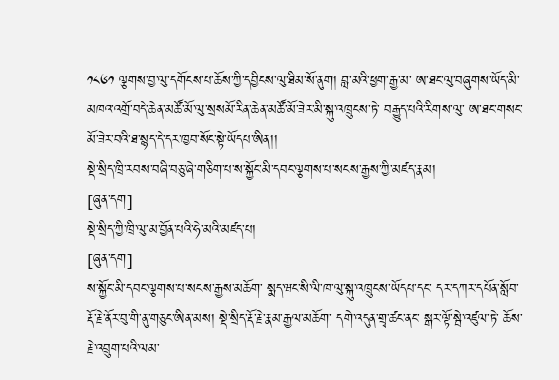༡༨༦༡ ལྕགས་བྱ་ལུ་དགོངས་པ་ཆོས་ཀྱི་དབྱིངས་ལུ་ཐིམ་སོ་ནུག། བླ་མའི་ཕྱག་རྒྱ་མ་ ཨ་ཐང་ལུ་བཞུགས་ཡོད་མི་ མཁའ་འགྲོ་བདེ་ཆེན་མཚོ་མོ་ལུ་སྲསམོ་རིན་ཆེན་མཚོ་མོ་ཟེར་མི་སྐུ་འཁྲུངས་ཏེ་ བརྒྱུད་པའི་རིགས་ལུ་ ཨ་ཐང་གསང་མོ་ཟེར་བའི་ཐ་སྙད་དེ་དར་ཁྱབ་སོང་སྟེ་ཡོདཔ་ཨིན།།
སྡེ་སྲིད་ཁྲི་རབས་བཞི་བཅུ་ཞེ་གཅིག་པ་ས་སྐྱོང་མི་དབང་ལྕགས་པ་སངས་རྒྱས་ཀྱི་མཛད་རྣམ།
[ཞུན་དག]
སྡེ་སྲིད་ཀྱི་ཁྲི་ལུ་མ་བྱོན་པའི་ཧེ་མའི་མཛད་པ།
[ཞུན་དག]
ས་སྐྱོང་མི་དབང་ལྕགས་པ་སངས་རྒྱས་མཆོག་ སྨད་ཝང་སི་ལི་ཁ་ལུ་སྐུ་འཁྲུངས་ཡོདཔ་དང་ དར་དཀར་དཔོན་སློབ་རྡོ་རྗེ་ནོར་བུ་གི་ནུ་གཅུང་ཨིན་མས། སྡེ་སྲིད་རྡོ་རྗེ་རྣམ་རྒྱལ་མཆོག་ དགེ་འདུན་གྲྭ་ཚང་ནང་ སྒར་ལྟོ་སྦེ་འཛུལ་ཏེ་ ཆོས་རྗེ་འབྲུག་པའི་ལམ་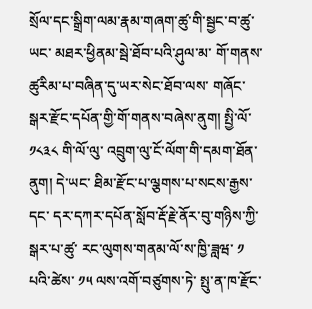སྲོལ་དང་སྒྲིག་ལམ་རྣམ་གཞག་ཚུ་གི་སྦྱང་བ་ཚུ་ཡང་ མཐར་ཕྱིནམ་སྦེ་ཐོབ་པའི་ཤུལ་མ་ གོ་གནས་ཚུརིམ་པ་བཞིན་དུ་ཡར་སེང་ཐོབ་ལས་ གཞོང་སྒར་རྫོང་དཔོན་གྱི་གོ་གནས་བཞེས་ནུག། སྤྱི་ལོ་ ༡༨༣༨ གི་ལོ་ལུ་ འབྲུག་ལུ་ངོ་ལོག་གི་དམག་ཐོན་ནུག། དེ་ཡང་ ཐིམ་རྫོང་པ་ལྕགས་པ་སངས་རྒྱས་དང་ དར་དཀར་དཔོན་སློབ་རྡོ་རྗེ་ནོར་བུ་གཉིས་ཀྱི་སྒར་པ་ཚུ་ རང་ལུགས་གནམ་ལོ་ས་ཁྱི་ཟླཝ་ ༡ པའི་ཚེས་ ༡༥ ལས་འགོ་བཙུགས་ཏེ་ སྤུ་ན་ཁ་རྫོང་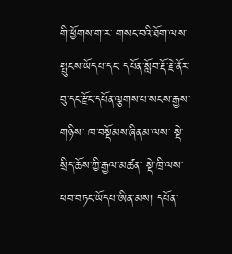གི་ཕྱོགས་ག་ར་ གསང་བའི་ཐོག་ལས་སྤུངས་ཡོདཔ་དང་ དཔོན་སློབ་རྡོ་རྗེ་ནོར་བུ་དང་རྫོང་དཔོན་ལྕགས་པ་སངས་རྒྱས་གཉིས་ ཁ་བསྡོམས་ཞིནམ་ལས་ སྡེ་སྲིད་ཆོས་ཀྱི་རྒྱལ་མཚན་ སྡེ་ཁྲི་ལས་ཕབ་བཏང་ཡོདཔ་ཨིན་མས། དཔོན་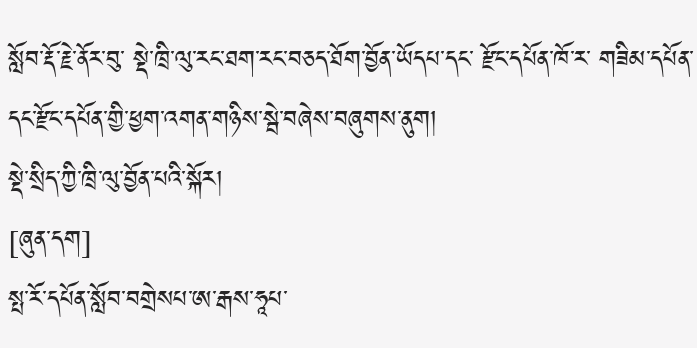སློབ་རྡོ་རྗེ་ནོར་བུ་ སྡེ་ཁྲི་ལུ་རང་ཐག་རང་བཅད་ཐོག་བྱོན་ཡོདཔ་དང་ རྫོང་དཔོན་ཁོ་ར་ གཟིམ་དཔོན་དང་རྫོང་དཔོན་གྱི་ཕྱག་འགན་གཉིས་སྦེ་བཞེས་བཞུགས་ནུག།
སྡེ་སྲིད་ཀྱི་ཁྲི་ལུ་བྱོན་པའི་སྐོར།
[ཞུན་དག]
སྤ་རོ་དཔོན་སློབ་བགྲེསཔ་ཨ་རྒས་ཧཱཔ་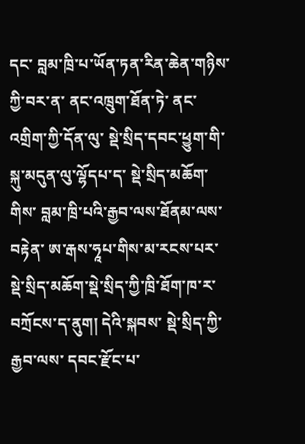དང་ བླམ་ཁྲི་པ་ཡོན་ཏན་རིན་ཆེན་གཉིས་ཀྱི་བར་ན་ ནང་འཁྲུག་ཐོན་ཏེ་ ནང་འགྲིག་ཀྱི་དོན་ལུ་ སྡེ་སྲིད་དབང་ཕྱུག་གི་སྐུ་མདུན་ལུ་ལྷོདཔ་ད་ སྡེ་སྲིད་མཆོག་གིས་ བླམ་ཁྲི་པའི་རྒྱབ་ལས་ཐོནམ་ལས་བརྟེན་ ཨ་རྒས་ཧཱཔ་གིས་མ་རངས་པར་ སྡེ་སྲིད་མཆོག་སྡེ་སྲིད་ཀྱི་ཁྲི་ཐོག་ཁ་ར་བཀྲོངས་ད་ནུག། དེའི་སྐབས་ སྡེ་སྲིད་ཀྱི་རྒྱབ་ལས་ དབང་རྫོང་པ་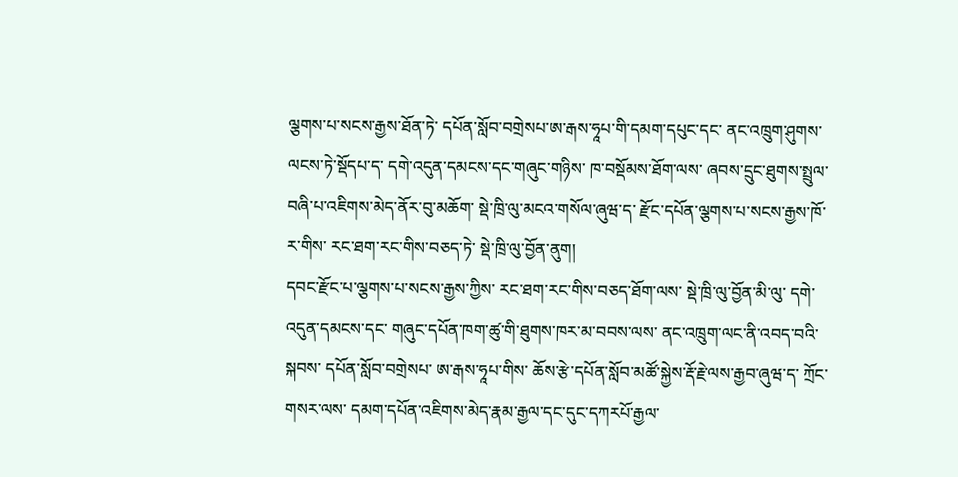ལྕགས་པ་སངས་རྒྱས་ཐོན་ཏེ་ དཔོན་སློབ་བགྲེསཔ་ཨ་རྒས་ཧཱཔ་གི་དམག་དཔུང་དང་ ནང་འཁྲུག་ཤུགས་ལངས་ཏེ་སྡོདཔ་ད་ དགེ་འདུན་དམངས་དང་གཞུང་གཉིས་ ཁ་བསྡོམས་ཐོག་ལས་ ཞབས་དྲུང་ཐུགས་སྤྲུལ་བཞི་པ་འཇིགས་མེད་ནོར་བུ་མཆོག་ སྡེ་ཁྲི་ལུ་མངའ་གསོལ་ཞུཝ་ད་ རྫོང་དཔོན་ལྕགས་པ་སངས་རྒྱས་ཁོ་ར་གིས་ རང་ཐག་རང་གིས་བཅད་ཏེ་ སྡེ་ཁྲི་ལུ་བྱོན་ནུག།
དབང་རྫོང་པ་ལྕགས་པ་སངས་རྒྱས་ཀྱིས་ རང་ཐག་རང་གིས་བཅད་ཐོག་ལས་ སྡེ་ཁྲི་ལུ་བྱོན་མི་ལུ་ དགེ་འདུན་དམངས་དང་ གཞུང་དཔོན་ཁག་ཚུ་གི་ཐུགས་ཁར་མ་བབས་ལས་ ནང་འཁྲུག་ལང་ནི་འབད་བའི་སྐབས་ དཔོན་སློབ་བགྲེསཔ་ ཨ་རྒས་ཧཱཔ་གིས་ ཆོས་རྩེ་དཔོན་སློབ་མཚོ་སྐྱེས་རྡོ་རྗེ་ལས་རྒྱབ་ཞུཝ་ད་ ཀྲོང་གསར་ལས་ དམག་དཔོན་འཇིགས་མེད་རྣམ་རྒྱལ་དང་དུང་དཀརཔོ་རྒྱལ་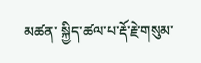མཚན་ སྐྱིད་ཚལ་པ་རྡོ་རྗེ་གསུམ་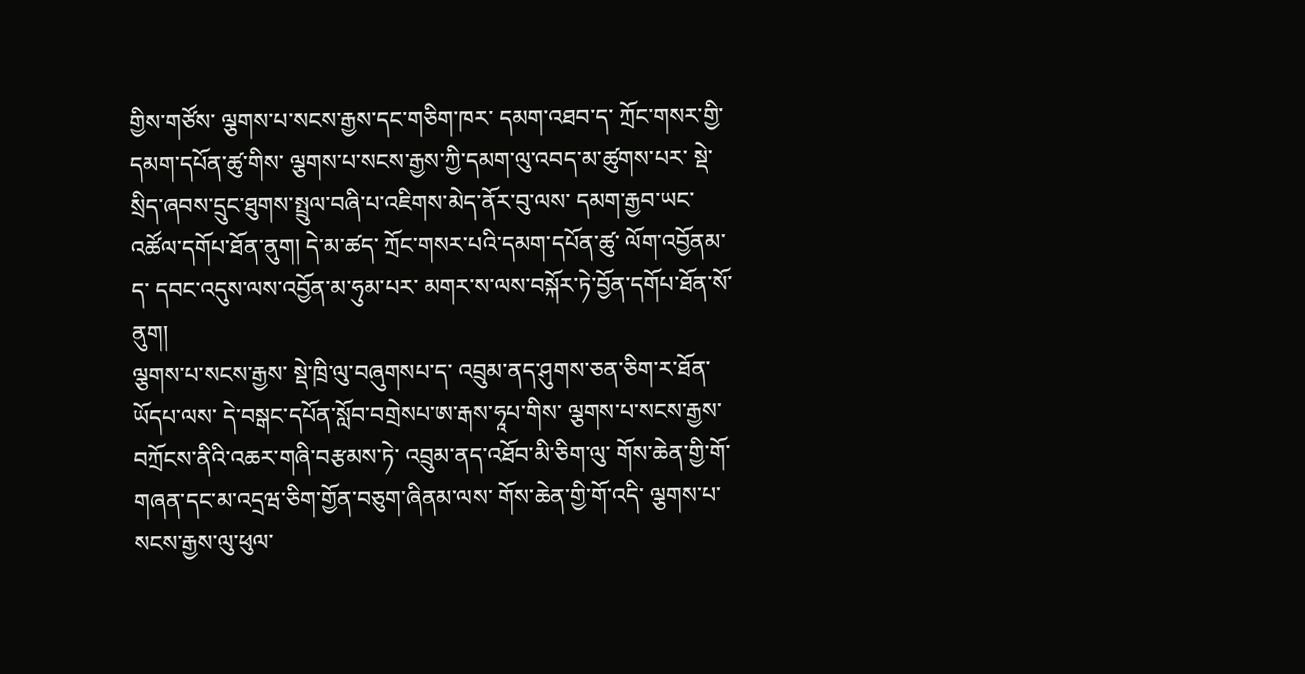གྱིས་གཙོས་ ལྕགས་པ་སངས་རྒྱས་དང་གཅིག་ཁར་ དམག་འཐབ་ད་ ཀྲོང་གསར་གྱི་དམག་དཔོན་ཚུ་གིས་ ལྕགས་པ་སངས་རྒྱས་ཀྱི་དམག་ལུ་འབད་མ་ཚུགས་པར་ སྡེ་སྲིད་ཞབས་དྲུང་ཐུགས་སྤྲུལ་བཞི་པ་འཇིགས་མེད་ནོར་བུ་ལས་ དམག་རྒྱབ་ཡང་འཚོལ་དགོཔ་ཐོན་ནུག། དེ་མ་ཚད་ ཀྲོང་གསར་པའི་དམག་དཔོན་ཚུ་ ལོག་འབྱོནམ་ད་ དབང་འདུས་ལས་འབྱོན་མ་ཧུམ་པར་ མགར་ས་ལས་བསྐོར་ཏེ་བྱོན་དགོཔ་ཐོན་སོ་ནུག།
ལྕགས་པ་སངས་རྒྱས་ སྡེ་ཁྲི་ལུ་བཞུགསཔ་ད་ འབྲུམ་ནད་ཤུགས་ཅན་ཅིག་ར་ཐོན་ཡོདཔ་ལས་ དེ་བསྒང་དཔོན་སློབ་བགྲེསཔ་ཨ་རྒས་ཧཱཔ་གིས་ ལྕགས་པ་སངས་རྒྱས་བཀྲོངས་ནིའི་འཆར་གཞི་བརྩམས་ཏེ་ འབྲུམ་ནད་འཐོབ་མི་ཅིག་ལུ་ གོས་ཆེན་གྱི་གོ་ གཞན་དང་མ་འདྲཝ་ཅིག་གྱོན་བཅུག་ཞིནམ་ལས་ གོས་ཆེན་གྱི་གོ་འདི་ ལྕགས་པ་སངས་རྒྱས་ལུ་ཕུལ་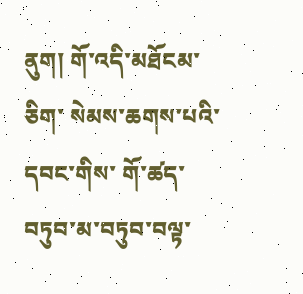ནུག། གོ་འདི་མཐོངམ་ཅིག་ སེམས་ཆགས་པའི་དབང་གིས་ གོ་ཚད་བཏུབ་མ་བཏུབ་བལྟ་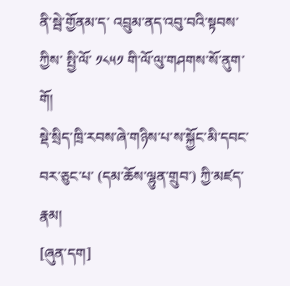ནི་སྦེ་གྱོནམ་ད་ འབྲུམ་ནད་འབུ་བའི་སྟབས་ཀྱིས་ སྤྱི་ལོ་ ༡༨༥༡ གི་ལོ་ལུ་གཤགས་སོ་ནུག་གོ།
སྡེ་སྲིད་ཁྲི་རབས་ཞེ་གཉིས་པ་ས་སྐྱོང་མི་དབང་བར་ཅུང་པ་ (དམ་ཆོས་ལྷུན་གྲུབ་) ཀྱི་མཛད་རྣམ།
[ཞུན་དག]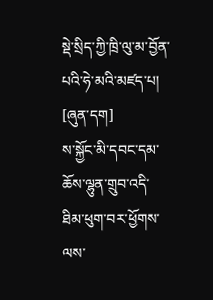སྡེ་སྲིད་ཀྱི་ཁྲི་ལུ་མ་བྱོན་པའི་ཧེ་མའི་མཛད་པ།
[ཞུན་དག]
ས་སྐྱོང་མི་དབང་དམ་ཆོས་ལྷུན་གྲུབ་འདི་ ཐིམ་ཕུག་བར་ཕྱོགས་ལས་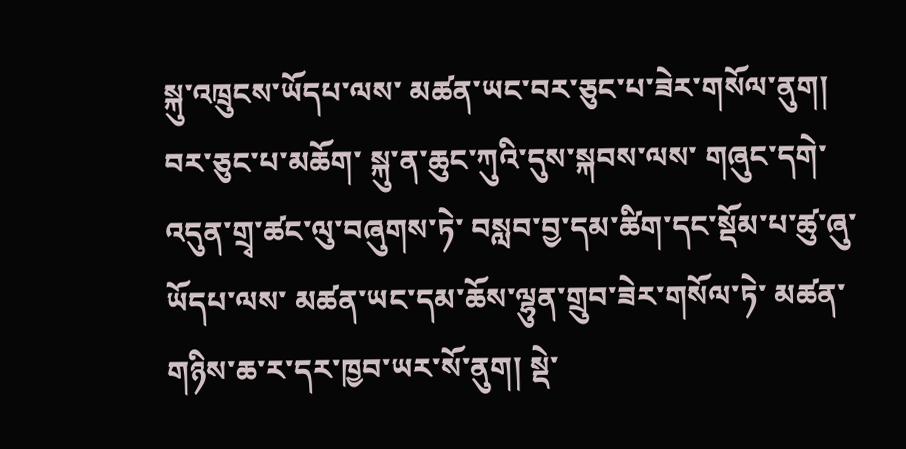སྐུ་འཁྲུངས་ཡོདཔ་ལས་ མཚན་ཡང་བར་ཅུང་པ་ཟེར་གསོལ་ནུག། བར་ཅུང་པ་མཆོག་ སྐུ་ན་ཆུང་ཀུའི་དུས་སྐབས་ལས་ གཞུང་དགེ་འདུན་གྲྭ་ཚང་ལུ་བཞུགས་ཏེ་ བསླབ་བྱ་དམ་ཚིག་དང་སྡོམ་པ་ཚུ་ཞུ་ཡོདཔ་ལས་ མཚན་ཡང་དམ་ཆོས་ལྷུན་གྲུབ་ཟེར་གསོལ་ཏེ་ མཚན་གཉིས་ཆ་ར་དར་ཁྱབ་ཡར་སོ་ནུག། སྡེ་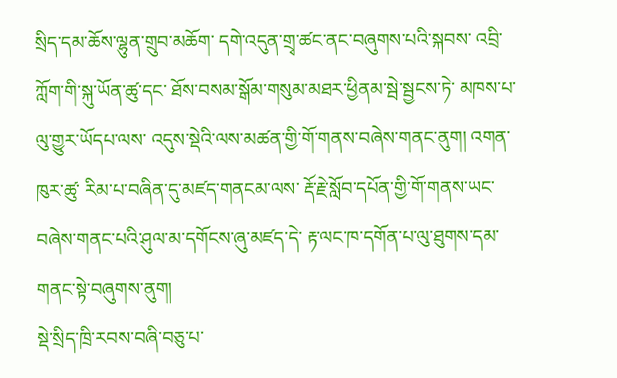སྲིད་དམ་ཆོས་ལྷུན་གྲུབ་མཆོག་ དགེ་འདུན་གྲྭ་ཚང་ནང་བཞུགས་པའི་སྐབས་ འབྲི་ཀློག་གི་སྐུ་ཡོན་ཚུ་དང་ ཐོས་བསམ་སྒོམ་གསུམ་མཐར་ཕྱིནམ་སྦེ་སྦྱངས་ཏེ་ མཁས་པ་ལུ་གྱུར་ཡོདཔ་ལས་ འདུས་སྡེའི་ལས་མཚན་གྱི་གོ་གནས་བཞེས་གནང་ནུག། འགན་ཁུར་ཚུ་ རིམ་པ་བཞིན་དུ་མཛད་གནངམ་ལས་ རྡོ་རྗེ་སློབ་དཔོན་གྱི་གོ་གནས་ཡང་བཞེས་གནང་པའི་ཤུལ་མ་དགོངས་ཞུ་མཛད་དེ་ རྟ་ལང་ཁ་དགོན་པ་ལུ་ཐུགས་དམ་གནང་སྟེ་བཞུགས་ནུག།
སྡེ་སྲིད་ཁྲི་རབས་བཞི་བཅུ་པ་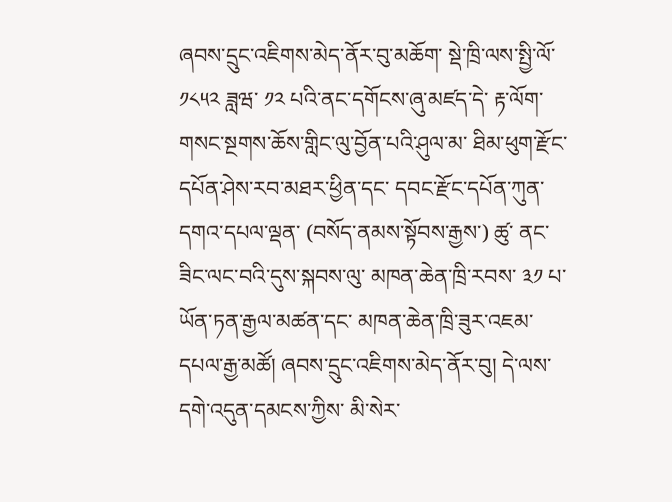ཞབས་དྲུང་འཇིགས་མེད་ནོར་བུ་མཆོག་ སྡེ་ཁྲི་ལས་སྤྱི་ལོ་ ༡༨༥༢ ཟླཝ་ ༡༢ པའི་ནང་དགོངས་ཞུ་མཛད་དེ་ རྟ་ལོག་གསང་སྔགས་ཆོས་གླིང་ལུ་བྱོན་པའི་ཤུལ་མ་ ཐིམ་ཕུག་རྫོང་དཔོན་ཤེས་རབ་མཐར་ཕྱིན་དང་ དབང་རྫོང་དཔོན་ཀུན་དགའ་དཔལ་ལྡན་ (བསོད་ནམས་སྟོབས་རྒྱས་) ཚུ་ ནང་ཟིང་ལང་བའི་དུས་སྐབས་ལུ་ མཁན་ཆེན་ཁྲི་རབས་ ༣༡ པ་ཡོན་ཏན་རྒྱལ་མཚན་དང་ མཁན་ཆེན་ཁྲི་ཟུར་འཇམ་དཔལ་རྒྱ་མཚོ། ཞབས་དྲུང་འཇིགས་མེད་ནོར་བུ། དེ་ལས་ དགེ་འདུན་དམངས་ཀྱིས་ མི་སེར་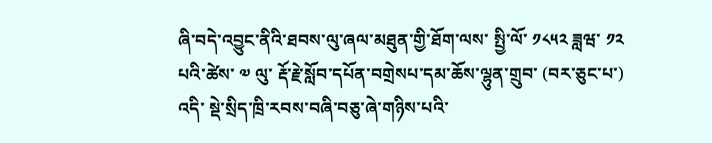ཞི་བདེ་འབྱུང་ནིའི་ཐབས་ལུ་ཞལ་མཐུན་གྱི་ཐོག་ལས་ སྤྱི་ལོ་ ༡༨༥༢ ཟླཝ་ ༡༢ པའི་ཚེས་ ༧ ལུ་ རྡོ་རྗེ་སློབ་དཔོན་བགྲེསཔ་དམ་ཆོས་ལྷུན་གྲུབ་ (བར་ཅུང་པ་) འདི་ སྡེ་སྲིད་ཁྲི་རབས་བཞི་བཅུ་ཞེ་གཉིས་པའི་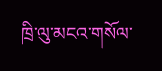ཁྲི་ལུ་མངའ་གསོལ་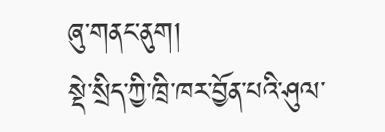ཞུ་གནང་ནུག།
སྡེ་སྲིད་ཀྱི་ཁྲི་ཁར་བྱོན་པའི་ཤུལ་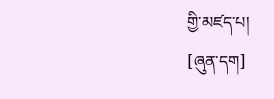གྱི་མཛད་པ།
[ཞུན་དག]